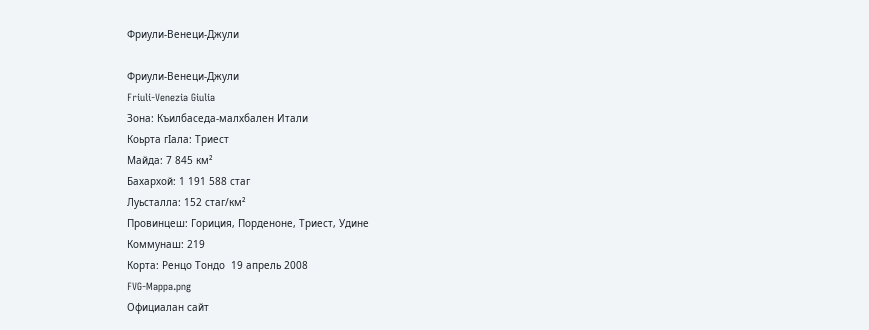Фриули-Венеци-Джули

Фриули-Венеци-Джули
Friuli-Venezia Giulia
Зона: Къилбаседа-малхбален Итали
Коьрта гӀала: Триест
Майда: 7 845 км²
Бахархой: 1 191 588 стаг
Луьсталла: 152 стаг/км²
Провинцеш: Гориция, Порденоне, Триест, Удине
Коммунаш: 219
Корта: Ренцо Тондо  19 апрель 2008
FVG-Mappa.png
Официалан сайт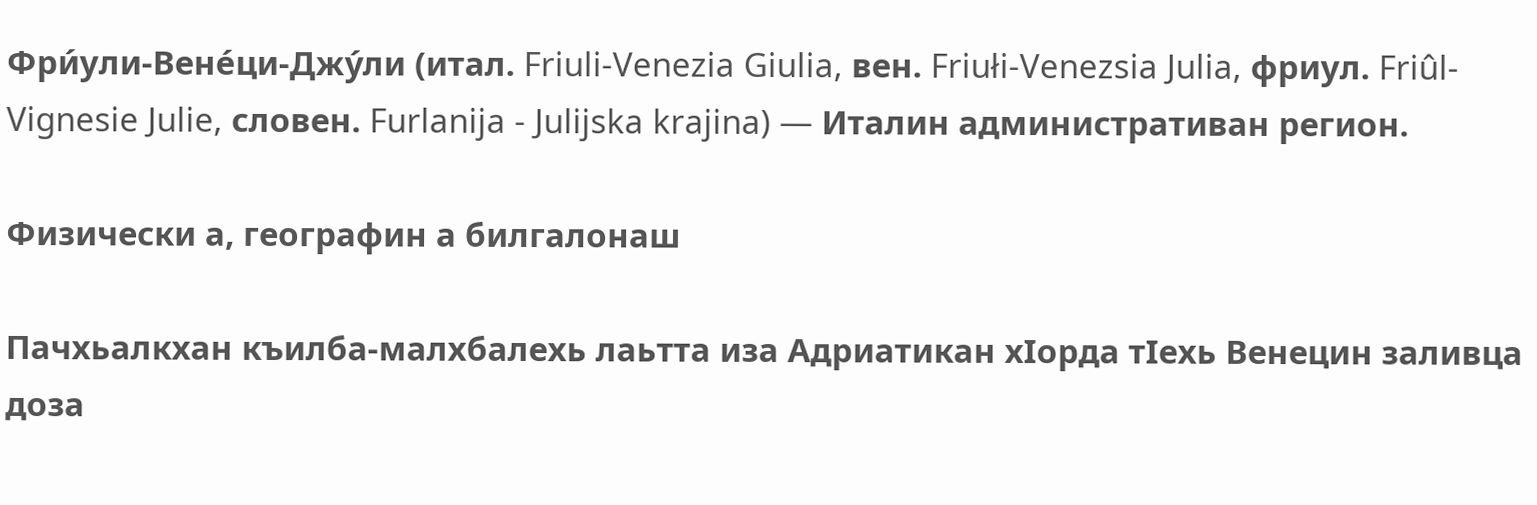Фри́ули-Вене́ци-Джу́ли (итал. Friuli-Venezia Giulia, вен. Friułi-Venezsia Julia, фриул. Friûl-Vignesie Julie, словен. Furlanija - Julijska krajina) — Италин административан регион.

Физически а, географин а билгалонаш

Пачхьалкхан къилба-малхбалехь лаьтта иза Адриатикан хӀорда тӀехь Венецин заливца доза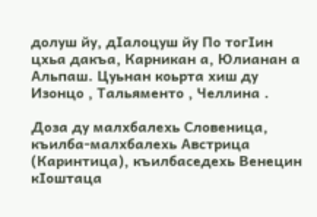долуш йу, дӀалоцуш йу По тогӀин цхьа дакъа, Карникан а, Юлианан а Альпаш. Цуьнан коьрта хиш ду Изонцо , Тальяменто , Челлина .

Доза ду малхбалехь Словеница, къилба-малхбалехь Австрица (Каринтица), къилбаседехь Венецин кӀоштаца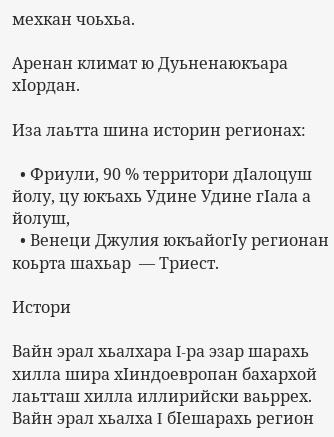мехкан чоьхьа.

Аренан климат ю Дуьненаюкъара хӀордан.

Иза лаьтта шина историн регионах:

  • Фриули, 90 % территори дӀалоцуш йолу, цу юкъахь Удине Удине гӀала а йолуш,
  • Венеци Джулия юкъайогӀу регионан коьрта шахьар  — Триест.

Истори

Вайн эрал хьалхара I-ра эзар шарахь хилла шира хӀиндоевропан бахархой лаьтташ хилла иллирийски ваьррех. Вайн эрал хьалха I бӀешарахь регион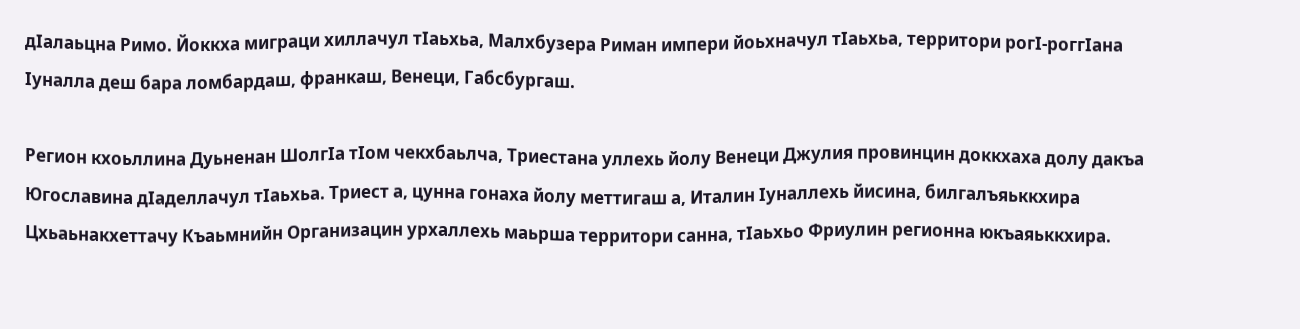дӀалаьцна Римо. Йоккха миграци хиллачул тӀаьхьа, Малхбузера Риман импери йоьхначул тӀаьхьа, территори рогӀ-роггӀана Ӏуналла деш бара ломбардаш, франкаш, Венеци, Габсбургаш.

Регион кхоьллина Дуьненан ШолгӀа тӀом чекхбаьлча, Триестана уллехь йолу Венеци Джулия провинцин доккхаха долу дакъа Югославина дӀаделлачул тӀаьхьа. Триест а, цунна гонаха йолу меттигаш а, Италин Ӏуналлехь йисина, билгалъяьккхира Цхьаьнакхеттачу Къаьмнийн Организацин урхаллехь маьрша территори санна, тӀаьхьо Фриулин регионна юкъаяьккхира.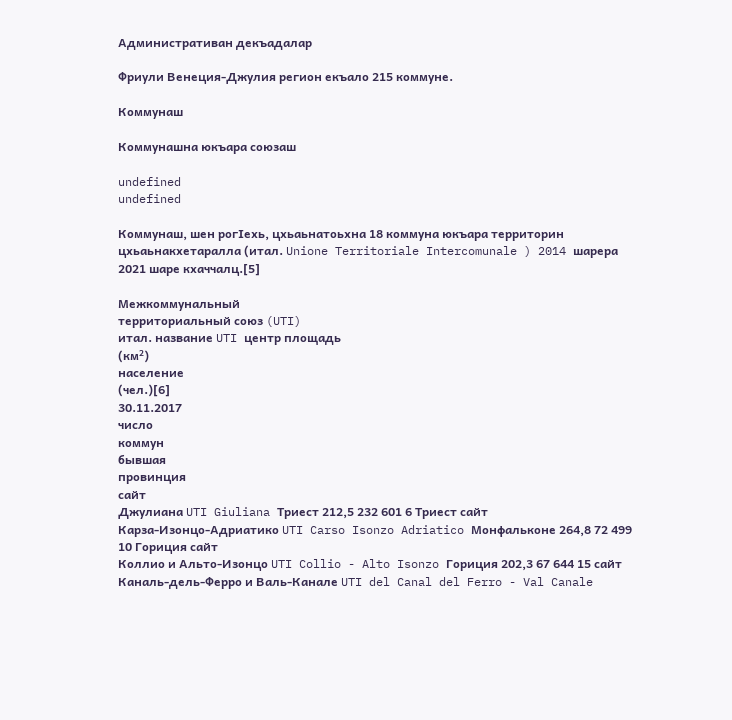Административан декъадалар

Фриули Венеция-Джулия регион екъало 215 коммуне.

Коммунаш

Коммунашна юкъара союзаш

undefined
undefined

Коммунаш, шен рогӀехь, цхьаьнатоьхна 18 коммуна юкъара территорин цхьаьнакхетаралла (итал. Unione Territoriale Intercomunale ) 2014 шарера 2021 шаре кхаччалц.[5]

Межкоммунальный
территориальный союз (UTI)
итал. название UTI центр площадь
(км²)
население
(чел.)[6]
30.11.2017
число
коммун
бывшая
провинция
сайт
Джулиана UTI Giuliana Триест 212,5 232 601 6 Триест сайт
Карза-Изонцо-Адриатико UTI Carso Isonzo Adriatico Монфальконе 264,8 72 499 10 Гориция сайт
Коллио и Альто-Изонцо UTI Collio - Alto Isonzo Гориция 202,3 67 644 15 сайт
Каналь-дель-Ферро и Валь-Канале UTI del Canal del Ferro - Val Canale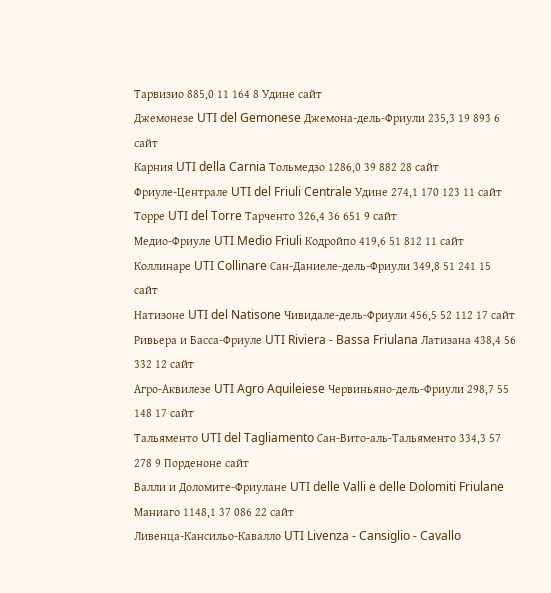Тарвизио 885,0 11 164 8 Удине сайт
Джемонезе UTI del Gemonese Джемона-дель-Фриули 235,3 19 893 6 сайт
Карния UTI della Carnia Тольмедзо 1286,0 39 882 28 сайт
Фриуле-Централе UTI del Friuli Centrale Удине 274,1 170 123 11 сайт
Торре UTI del Torre Тарченто 326,4 36 651 9 сайт
Медио-Фриуле UTI Medio Friuli Кодройпо 419,6 51 812 11 сайт
Коллинаре UTI Collinare Сан-Даниеле-дель-Фриули 349,8 51 241 15 сайт
Натизоне UTI del Natisone Чивидале-дель-Фриули 456,5 52 112 17 сайт
Ривьера и Басса-Фриуле UTI Riviera - Bassa Friulana Латизана 438,4 56 332 12 сайт
Агро-Аквилезе UTI Agro Aquileiese Червиньяно-дель-Фриули 298,7 55 148 17 сайт
Тальяменто UTI del Tagliamento Сан-Вито-аль-Тальяменто 334,3 57 278 9 Порденоне сайт
Валли и Доломите-Фриулане UTI delle Valli e delle Dolomiti Friulane Маниаго 1148,1 37 086 22 сайт
Ливенца-Кансильо-Кавалло UTI Livenza - Cansiglio - Cavallo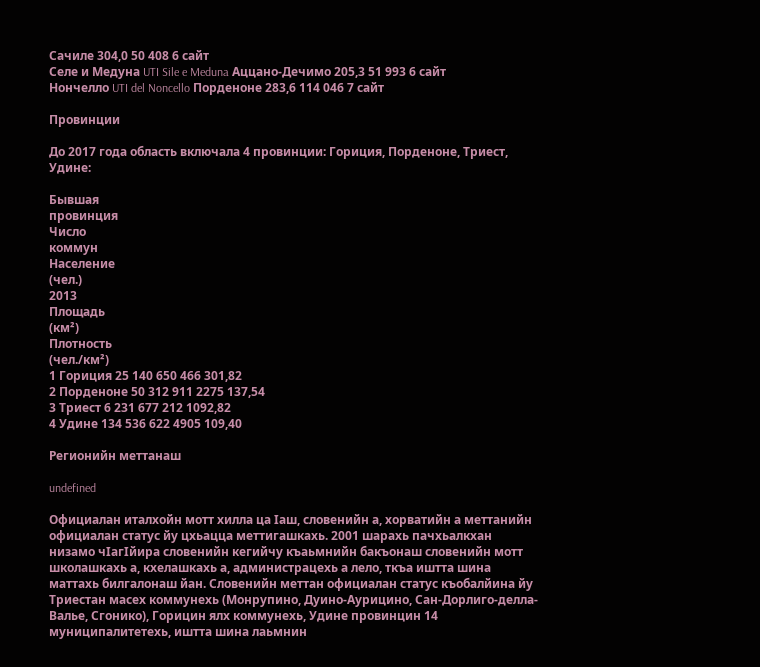Сачиле 304,0 50 408 6 сайт
Селе и Медуна UTI Sile e Meduna Аццано-Дечимо 205,3 51 993 6 сайт
Нончелло UTI del Noncello Порденоне 283,6 114 046 7 сайт

Провинции

До 2017 года область включала 4 провинции: Гориция, Порденоне, Триест, Удине:

Бывшая
провинция
Число
коммун
Население
(чел.)
2013
Площадь
(км²)
Плотность
(чел./км²)
1 Гориция 25 140 650 466 301,82
2 Порденоне 50 312 911 2275 137,54
3 Триест 6 231 677 212 1092,82
4 Удине 134 536 622 4905 109,40

Регионийн меттанаш

undefined

Официалан италхойн мотт хилла ца Ӏаш, словенийн а, хорватийн а меттанийн официалан статус йу цхьацца меттигашкахь. 2001 шарахь пачхьалкхан низамо чӀагӀйира словенийн кегийчу къаьмнийн бакъонаш словенийн мотт школашкахь а, кхелашкахь а, администрацехь а лело, ткъа иштта шина маттахь билгалонаш йан. Словенийн меттан официалан статус къобалйина йу Триестан масех коммунехь (Монрупино, Дуино-Аурицино, Сан-Дорлиго-делла-Валье, Сгонико), Горицин ялх коммунехь, Удине провинцин 14 муниципалитетехь, иштта шина лаьмнин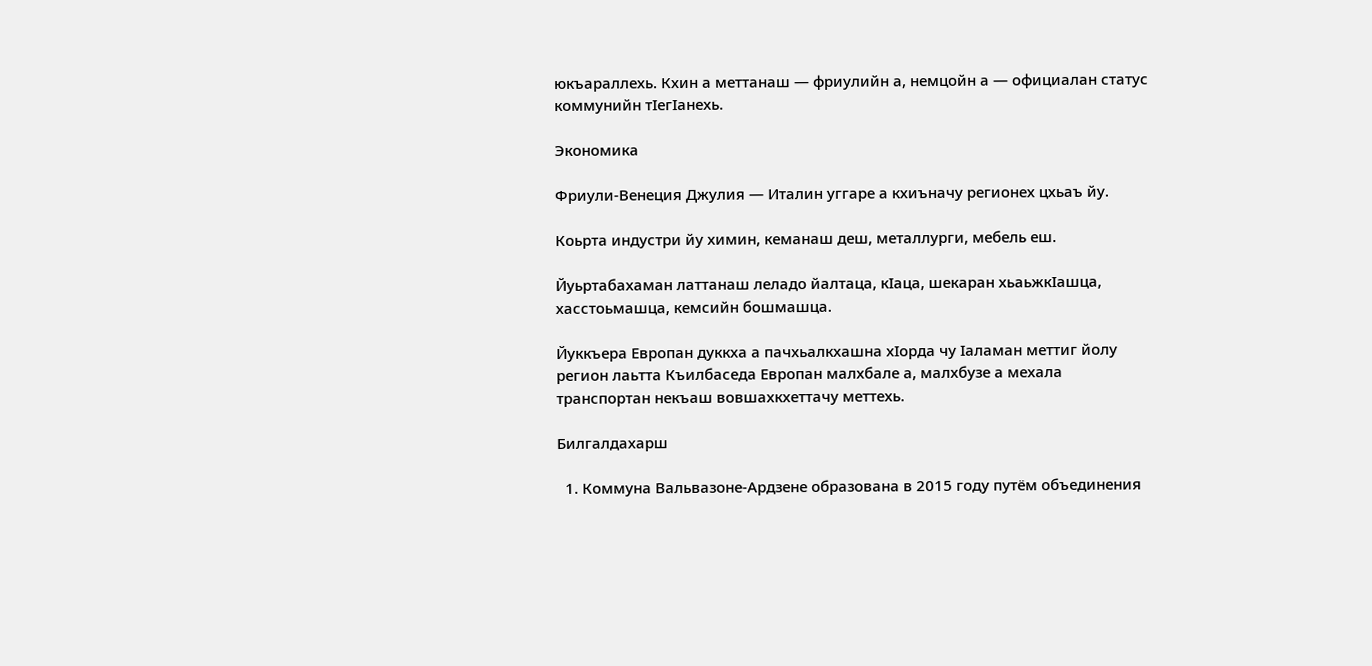юкъараллехь. Кхин а меттанаш — фриулийн а, немцойн а — официалан статус коммунийн тӀегӀанехь.

Экономика

Фриули-Венеция Джулия — Италин уггаре а кхиъначу регионех цхьаъ йу.

Коьрта индустри йу химин, кеманаш деш, металлурги, мебель еш.

Йуьртабахаман латтанаш леладо йалтаца, кӀаца, шекаран хьаьжкӀашца, хасстоьмашца, кемсийн бошмашца.

Йуккъера Европан дуккха а пачхьалкхашна хӀорда чу Ӏаламан меттиг йолу регион лаьтта Къилбаседа Европан малхбале а, малхбузе а мехала транспортан некъаш вовшахкхеттачу меттехь.

Билгалдахарш

  1. Коммуна Вальвазоне-Ардзене образована в 2015 году путём объединения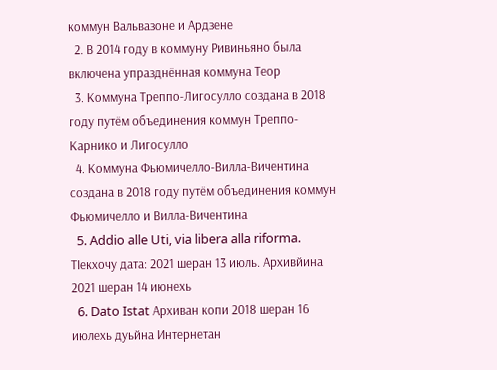коммун Вальвазоне и Ардзене
  2. В 2014 году в коммуну Ривиньяно была включена упразднённая коммуна Теор
  3. Коммуна Треппо-Лигосулло создана в 2018 году путём объединения коммун Треппо-Карнико и Лигосулло
  4. Коммуна Фьюмичелло-Вилла-Вичентина создана в 2018 году путём объединения коммун Фьюмичелло и Вилла-Вичентина
  5. Addio alle Uti, via libera alla riforma. ТӀекхочу дата: 2021 шеран 13 июль. Архивйина 2021 шеран 14 июнехь
  6. Dato Istat Архиван копи 2018 шеран 16 июлехь дуьйна Интернетан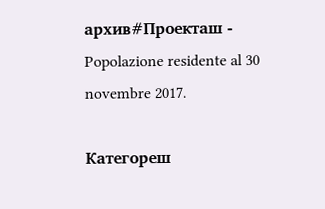архив#Проекташ - Popolazione residente al 30 novembre 2017.

Категореш